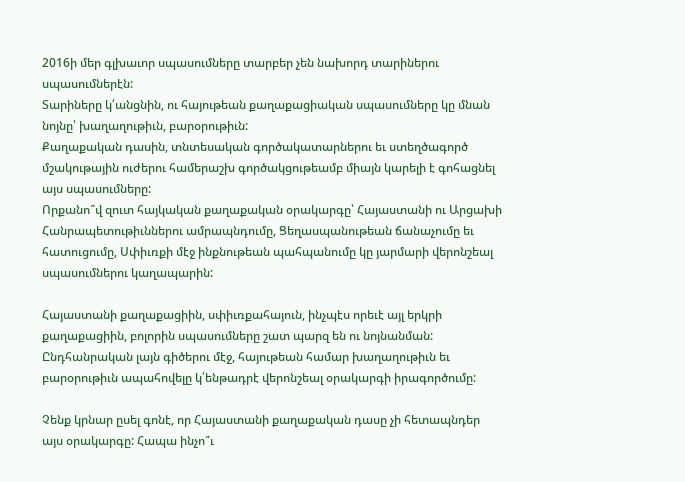2016ի մեր գլխաւոր սպասումները տարբեր չեն նախորդ տարիներու սպասումներէն:
Տարիները կ՛անցնին, ու հայութեան քաղաքացիական սպասումները կը մնան նոյնը՝ խաղաղութիւն, բարօրութիւն:
Քաղաքական դասին, տնտեսական գործակատարներու եւ ստեղծագործ մշակութային ուժերու համերաշխ գործակցութեամբ միայն կարելի է գոհացնել այս սպասումները:
Որքանո՞վ զուտ հայկական քաղաքական օրակարգը՝ Հայաստանի ու Արցախի Հանրապետութիւններու ամրապնդումը, Ցեղասպանութեան ճանաչումը եւ հատուցումը, Սփիւռքի մէջ ինքնութեան պահպանումը կը յարմարի վերոնշեալ սպասումներու կաղապարին:

Հայաստանի քաղաքացիին, սփիւռքահայուն, ինչպէս որեւէ այլ երկրի քաղաքացիին, բոլորին սպասումները շատ պարզ են ու նոյնանման: Ընդհանրական լայն գիծերու մէջ, հայութեան համար խաղաղութիւն եւ բարօրութիւն ապահովելը կ՛ենթադրէ վերոնշեալ օրակարգի իրագործումը:

Չենք կրնար ըսել գոնէ, որ Հայաստանի քաղաքական դասը չի հետապնդեր այս օրակարգը: Հապա ինչո՞ւ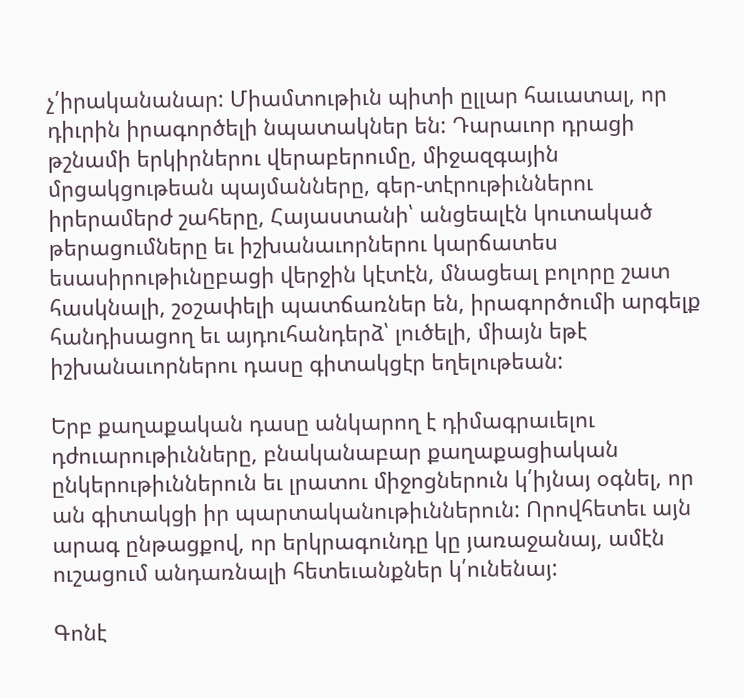չ՛իրականանար: Միամտութիւն պիտի ըլլար հաւատալ, որ դիւրին իրագործելի նպատակներ են: Դարաւոր դրացի թշնամի երկիրներու վերաբերումը, միջազգային մրցակցութեան պայմանները, գեր-տէրութիւններու իրերամերժ շահերը, Հայաստանի՝ անցեալէն կուտակած թերացումները եւ իշխանաւորներու կարճատես եսասիրութիւնըբացի վերջին կէտէն, մնացեալ բոլորը շատ հասկնալի, շօշափելի պատճառներ են, իրագործումի արգելք հանդիսացող եւ այդուհանդերձ՝ լուծելի, միայն եթէ իշխանաւորներու դասը գիտակցէր եղելութեան:

Երբ քաղաքական դասը անկարող է դիմագրաւելու դժուարութիւնները, բնականաբար քաղաքացիական ընկերութիւններուն եւ լրատու միջոցներուն կ՛իյնայ օգնել, որ ան գիտակցի իր պարտականութիւններուն: Որովհետեւ այն արագ ընթացքով, որ երկրագունդը կը յառաջանայ, ամէն ուշացում անդառնալի հետեւանքներ կ՛ունենայ:

Գոնէ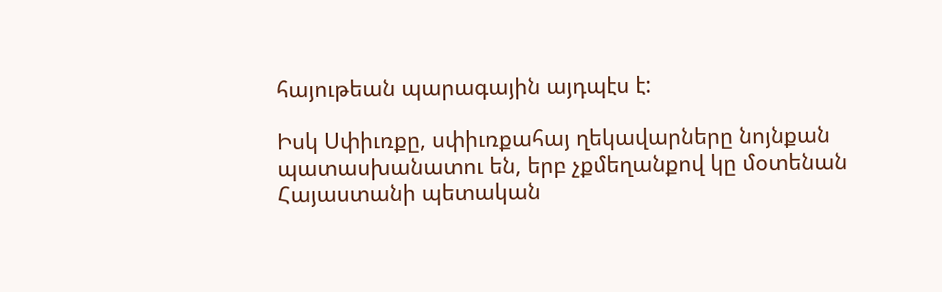հայութեան պարագային այդպէս է:

Իսկ Սփիւռքը, սփիւռքահայ ղեկավարները նոյնքան պատասխանատու են, երբ չքմեղանքով կը մօտենան Հայաստանի պետական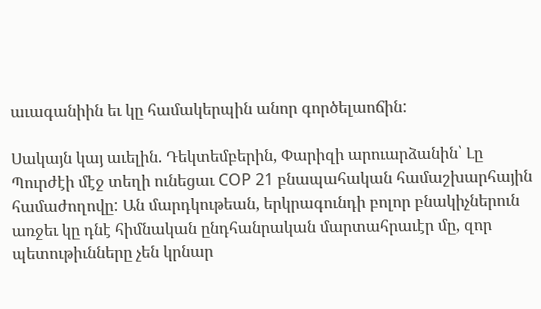աւագանիին եւ կը համակերպին անոր գործելաոճին:

Սակայն կայ աւելին. Դեկտեմբերին, Փարիզի արուարձանին՝ Լը Պուրժէի մէջ տեղի ունեցաւ COP 21 բնապահական համաշխարհային համաժողովը: Ան մարդկութեան, երկրագունդի բոլոր բնակիչներուն առջեւ կը դնէ հիմնական ընդհանրական մարտահրաւէր մը, զոր պետութիւնները չեն կրնար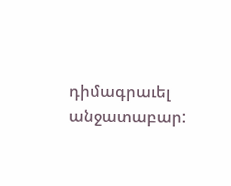դիմագրաւել անջատաբար: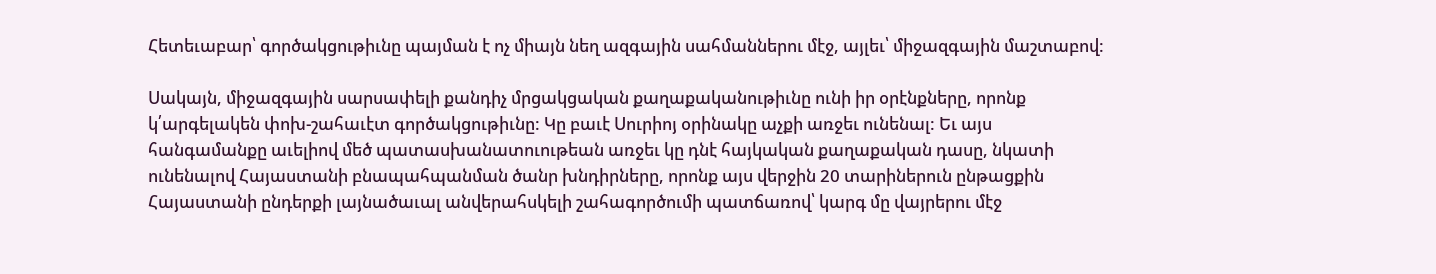Հետեւաբար՝ գործակցութիւնը պայման է ոչ միայն նեղ ազգային սահմաններու մէջ, այլեւ՝ միջազգային մաշտաբով:

Սակայն, միջազգային սարսափելի քանդիչ մրցակցական քաղաքականութիւնը ունի իր օրէնքները, որոնք կ՛արգելակեն փոխ-շահաւէտ գործակցութիւնը: Կը բաւէ Սուրիոյ օրինակը աչքի առջեւ ունենալ: Եւ այս հանգամանքը աւելիով մեծ պատասխանատուութեան առջեւ կը դնէ հայկական քաղաքական դասը, նկատի ունենալով Հայաստանի բնապահպանման ծանր խնդիրները, որոնք այս վերջին 20 տարիներուն ընթացքին Հայաստանի ընդերքի լայնածաւալ անվերահսկելի շահագործումի պատճառով՝ կարգ մը վայրերու մէջ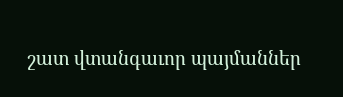շատ վտանգաւոր պայմաններ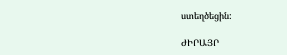ստեղծեցին:

ԺԻՐԱՅՐ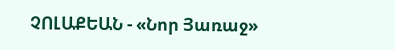ՉՈԼԱՔԵԱՆ - «Նոր Յառաջ»